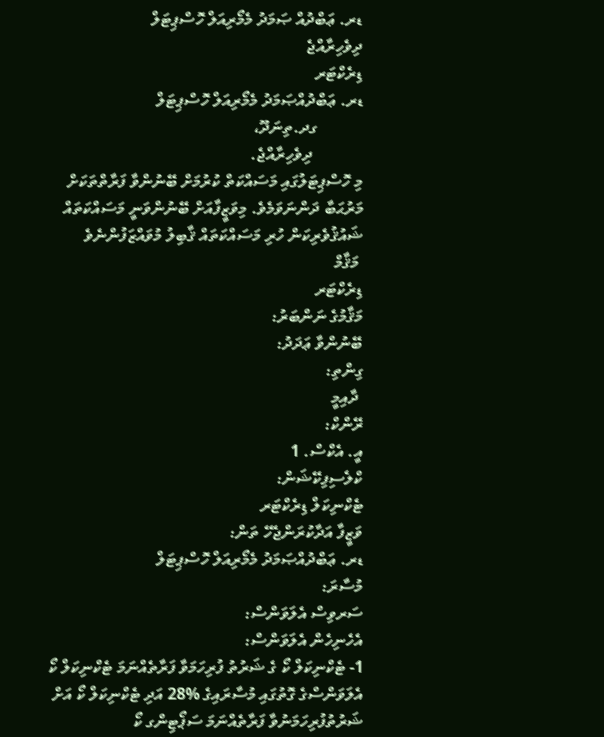ޑރ. ޢަބްދުއް ޞަމަދު މެމޯރިއަލް ހޮސްޕިޓަލް
ދިވެހިރާއްޖެ
ޑިރެކްޓަރ
ޑރ. ޢަބްދުއްޞަމަދު މެމޯރިއަލް ހޮސްޕިޓަލް
           ގދ.ތިނަދޫ،
            ދިވެހިރާއްޖެ.
މި ހޮސްޕިޓަލުގައި މަސައްކަތް ކުރުމަށް ބޭނުންވާ ފަރާތްތަކަށް މަރުޙަބާ ދަންނަވަމެވެ. މިވަޒީފާއަށް ބޭނުންވަނީ މަސައްކަތައް ޝައުޤުވެރިކަން ހުރި މަސައްކަތައް ޤާބިލު މުވައްޒަފުންނެވެ
 މަޤާމް
ޑިރެކްޓަރ
މަޤާމުގެ ނަންބަރު:
ބޭނުންވާ ޢަދަދު:
ގިންތި:
 ދާއިމީ
ރޭންކް:
އީ. އެކްސް. 1
ކްލެސިފިކޭޝަން:
ޓެކްނިކަލް ޑިރެކްޓަރ
ވަޒީފާ އަދާކުރަންޖެހޭ ތަން:
ޑރ. ޢަބްދުއްޞަމަދު މެމޯރިއަލް ހޮސްޕިޓަލް
މުސާރަ:
ސަރވިސް އެލަވަންސް:
އެހެނިހެން އެލަވަންސް:
1- ޓެކްނިކަލް ކޯ ގެ ޝަރުތު ފުރިހަމަވާ ފަރާތެއްނަމަ ޓެކްނިކަލް ކޯ އެލަވަންސްގެ ގޮތުގައި މުސާރައިގެ %28 އަދި ޓެކްނިކަލް ކޯ އަށް ޝަރުތުފުރިހަމަނުވާ ފަރާތެއްނަމަ ސަޕޯޓިންގ ކޯ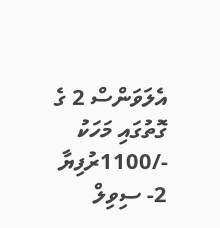އެލަވަންސް 2 ގެ ގޮތުގައި މަހަކު -/1100ރުފިޔާ
2- ސިވިލް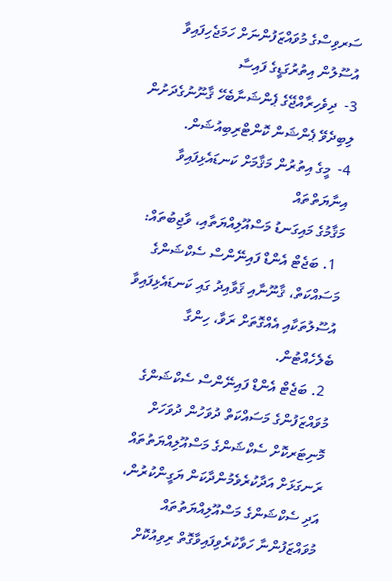ސަރވިސްގެ މުވައްޒަފުންނަށް ހަމަޖެހިފައިވާ އުސޫލުން އިތުރުގަޑީގެ ފައިސާ
3-  ދިވެހިރާއްޖޭގެ ޕެންޝަނާބެހޭ ޤާނޫނުގެދަށުން ލިބިދެވޭ ޕެންޝަން ކޮންޓްރިބިއުޝަން.
4-  މީގެ އިތުރުން މަޤާމަށް ކަނޑައެޅިފައިވާ އިނާޔަތްތައް
މަޤާމުގެ މައިގަނޑު މަސްއޫލިއްޔަތާއި، ވާޖިބުތައް:
  1. ބަޖެޓް އެންޑް ފައިނޭންސް ސެކްޝަންގެ މަސައްކަތް، ޤާނޫނާއި ޤަވާއިދު ގައި ކަނޑައެޅިފައިވާ އުސޫލުތަކާއި އެއްގޮތަށް ރަވާ، ހިންގާ ބެލެހެއްޓުން.
  2. ބަޖެޓް އެންޑް ފައިނޭންސް ސެކްޝަންގެ މުވައްޒަފުންގެ މަސައްކަތް ދުވަހުން ދުވަހަށް މޮނިޓަރކޮށް ސެކްޝަންގެ މަސްއޫލިއްޔަތުތައް ރަނގަޅަށް އަދާކުރެވެމުންދާކަން ޔަގީންކުރުން، އަދި ސެކްޝަންގެ މަސްއޫލިއްޔަތުތައް މުވައްޒަފުންނާ ހަވާކުރެވިފައިވާގޮތް ރިވިއުކޮށް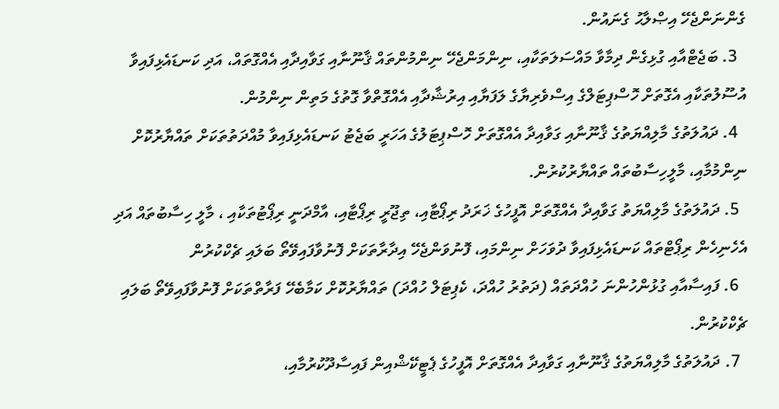ގެންނަންޖެހޭ އިޞްލާޙު ގެނައުން.
  3. ބަޖެޓްއާއި ގުޅިގެން ދިމާވާ މައްސަލަތަކާއި، ނިންމަންޖެހޭ ނިންމުންތައް ޤާނޫނާއި ގަވާއިދާއި އެއްގޮތައް، އަދި ކަނޑައެޅިފައިވާ އުސޫލުތަކާއި އެގޮތަށް ހޮސްޕިޓަލްގެ އިސްވެރިޔާގެ ލަފަޔާއި އިރުޝާދާއި އެއްގޮތްވާ ގޮތުގެ މަތިން ނިންމުން.
  4. ދައުލަތުގެ މާލިއްޔަތުގެ ޤާނޫނާއި ގަވާއިދާ އެއްގޮތަށް ހޮސްޕިޓަލުގެ އަހަރީ ބަޖެޓު ކަނޑައެޅިފައިވާ މުއްދަތުތަކަށް ތައްޔާރުކޮށް ނިންމުމާއި، މާލީހިސާބުތައް ތައްޔާރުކުރުން.
  5. ދައުލަތުގެ މާލިއްޔަތު ގަވާއިދާ އެއްގޮތަށް އޮފީހުގެ ޚަރަދު ރިޕޯޓާއި، ތިޖޫރީ ރިޕޯޓާއި، އާމްދަނީ ރިޕޯޓުތަކާއި ، މާލީ ހިސާބުތައް އަދި އެހެނިހެން ރިޕޯޓްތައް ކަނޑައެޅިފައިވާ ދުވަހަށް ނިންމައި، ފޮނުވަންޖެހޭ އިދާރާތަކަށް ފޮނުވާފައިވޭތޯ ބަލައި ޗެކްކުރުން
  6. ފައިސާއާއި ގުޅުންހުންނަ ހުއްދަތައް (ދަތުރު ހުއްދަ، ކެޕިޓަލް ހުއްދަ) ތައްޔާރުކޮށް ކަމާބެހޭ ފަރާތްތަކަށް ފޮނުވާފައިވޭތޯ ބަލައި ޗެކްކުރުން.
  7. ދައުލަތުގެ މާލިއްޔަތުގެ ޤާނޫނާއި ގަވާއިދާ އެއްގޮތަށް އޮފީހުގެ ޕެޓީކޭޝްއިން ފައިސާދޫކުރުމާއި،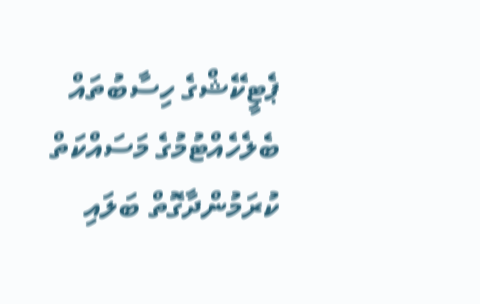ޕެޓީކޭޝްގެ ހިސާބުތައް ބެލެހެއްޓުމުގެ މަސައްކަތް ކުރަމުންދާގޮތް ބަލައި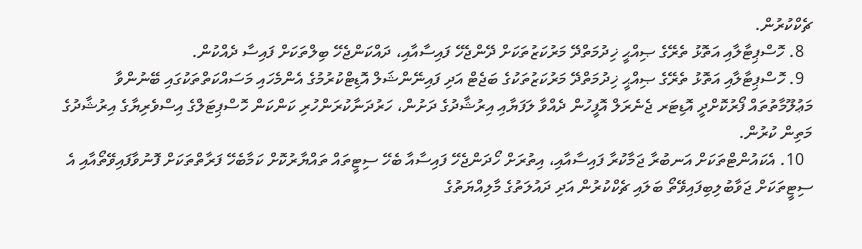ޗެކްކުރުން.
  8. ހޮސްޕިޓާލާއި އަތޮޅު ތެރޭގެ ޞިއްޙީ ޚިދުމަތްދޭ މަރުކަޒުތަކަށް ދޭންޖެހޭ ފައިސާއާއި، ދައްކަންޖެހޭ ބިލްތަކަށް ފައިސާ ދެއްކުން.
  9. ހޮސްޕިޓާލާއި އަތޮޅު ތެރޭގެ ޞިއްޙީ ޚިދުމަތްދޭ މަރުކަޒުތަކުގެ ބަޖެޓް އަދި ފައިނޭންޝަލް އޮޑިޓްކުރުމުގެ އެންމެހައި މަސައްކަތްތަކުގައި ބޭނުންވާ މަޢުލޫމާތުތައް ފޯރުކޮށްދީ އޮޑިޓަރ ޖެނެރަލް އޮފީހުން ދެއްވާ ލަފަޔާއި އިރުޝާދުގެ ދަށުން، ހަރުދަނާކުރަންހުރި ކަންކަން ހޮސްޕިޓަލްގެ އިސްވެރިޔާގެ އިރުޝާދުގެ މަތިން ކުރުން.
  10. އެކައުންޓްތަކަށް އަނބުރާ ޖަމާކުރާ ފައިސާއާއި، އިތުރަށް ހޯދަންޖެހޭ ފައިސާއާ ބެހޭ ސިޓީތައް ތައްޔާރުކޮށް ކަމާބެހޭ ފަރާތްތަކަށް ފޮނުވާފައިވޭތޯއާއި އެ ސިޓީތަކަށް ޖަވާބުލިބިފައިވޭތޯ ބަލައި ޗެކްކުރުން އަދި ދައުލަތުގެ މާލިއްޔަތުގެ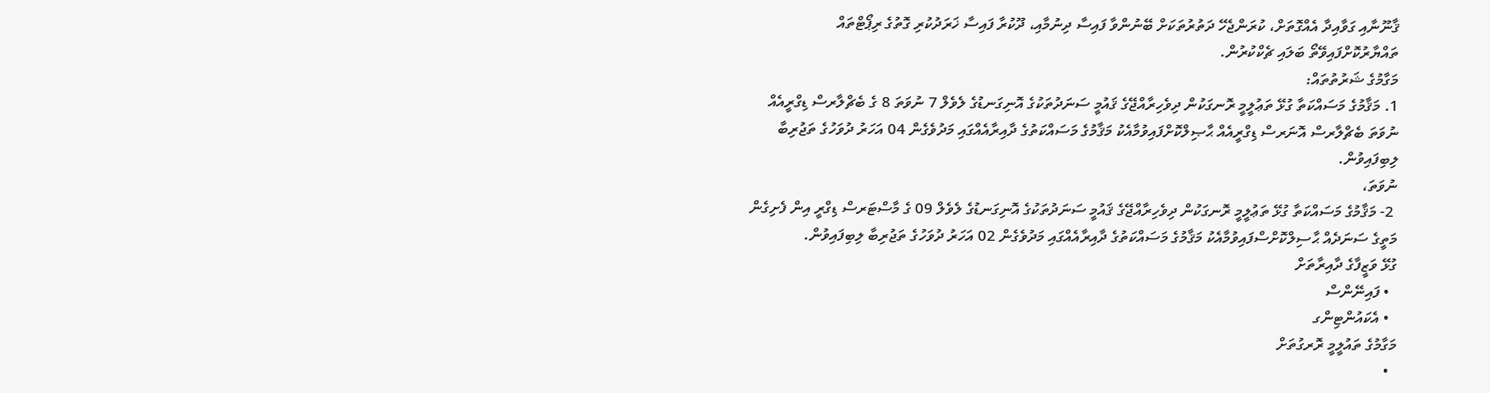ޤާނޫނާއި ގަވާއިދާ އެއްގޮތަށް، ކުރަންޖެހޭ ދަތުރުތަކަށް ބޭނުންވާ ފައިސާ ދިނުމާއި، ދޫކުރާ ފައިސާ ޚަރަދުކުރި ގޮތުގެ ރިޕޯޓްތައް ތައްޔާރުކޮށްފައިވޭތޯ ބަލައި ޗެކްކުރުން.
މަގާމުގެ ޝަރުތުތައް:
1. މަޤާމުގެ މަސައްކަތާ ގުޅޭ ތަޢުލީމީ ރޮނގަކުން ދިވެހިރާއްޖޭގެ ޤައުމީ ސަނަދުތަކުގެ އޮނިގަނޑުގެ ލެވެލް 7 ނުވަތަ 8 ގެ ބެޗްލާރސް ޑިގްރީއެއް ނުވަތަ ބެޗްލާރސް އޮނަރސް ޑިގްރީއެއް ޙާޞިލްކޮށްފައިވުމާއެކު މަޤާމުގެ މަސައްކަތުގެ ދާއިރާއެއްގައި މަދުވެގެން 04 އަހަރު ދުވަހުގެ ތަޖުރިބާ ލިބިފައިވުން.
ނުވަތަ،
 2- މަޤާމުގެ މަސައްކަތާ ގުޅޭ ތަޢުލީމީ ރޮނގަކުން ދިވެހިރާއްޖޭގެ ޤައުމީ ސަނަދުތަކުގެ އޮނިގަނޑުގެ ލެވެލް 09 ގެ މާސްޓަރސް ޑިގްރީ އިން ފެށިގެން މަތީގެ ސަނަދެއް ޙާސިލްކޮށްސްފައިވުމާއެކު މަޤާމުގެ މަސައްކަތުގެ ދާއިރާއެއްގައި މަދުވެގެން 02 އަހަރު ދުވަހުގެ ތަޖުރިބާ ލިބިފައިވުން.
ގުޅޭ ވަޒީފާގެ ދާއިރާތަށް
  • ފައިނޭންސް
  • އެކައުންޓިންގ
މަގާމުގެ ތައުލީމީ ރޮރގުތަށް
  •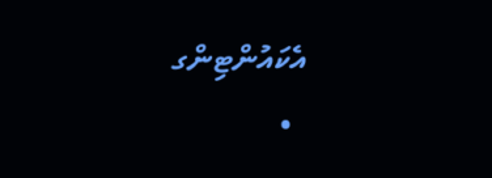އެކައުންޓިންގ
  •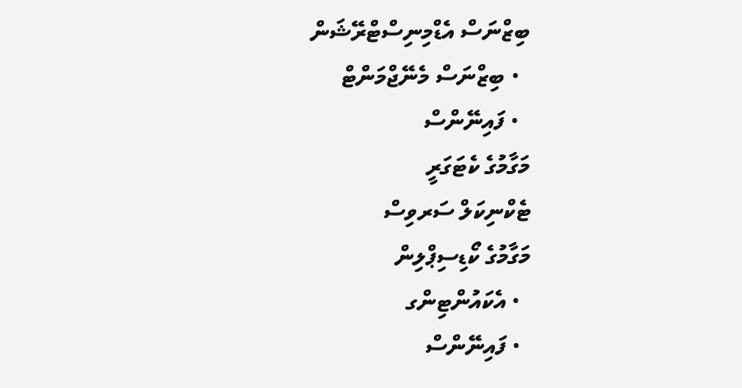ބިޒްނަސް އެޑްމިނިސްޓްރޭޝަން
  • ބިޒްނަސް މެނޭޖްމަންޓް
  • ފައިނޭންސް
މަގާމުގެ ކެޓަގަރީ
ޓެކްނިކަލް ސަރވިސް
މަގާމުގެ ކޯޑިސިޕްލިން
  • އެކައުންޓިންގ
  • ފައިނޭންސް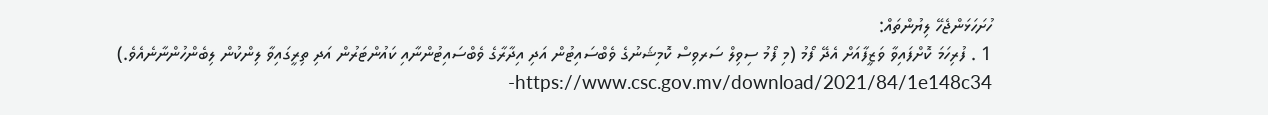ހުށަހަޅަންޖެހޭ ލިޔުންތައް:
1 . ފުރިހަމަ ކޮށްފައިވާ ވަޒީފާއަށް އެދޭ ފޯމު (މި ފޯމު ސިވިލް ސަރވިސް ކޮމިޝަނުގެ ވެބްސައިޓުން އަދި އިދާރާގެ ވެބްސައިޓުންނާއި ކައުންޓަރުން އަދި ތިރީގައިވާ ލިންކުން ލިބެންހުންނާނެއެވެ.)  https://www.csc.gov.mv/download/2021/84/1e148c34-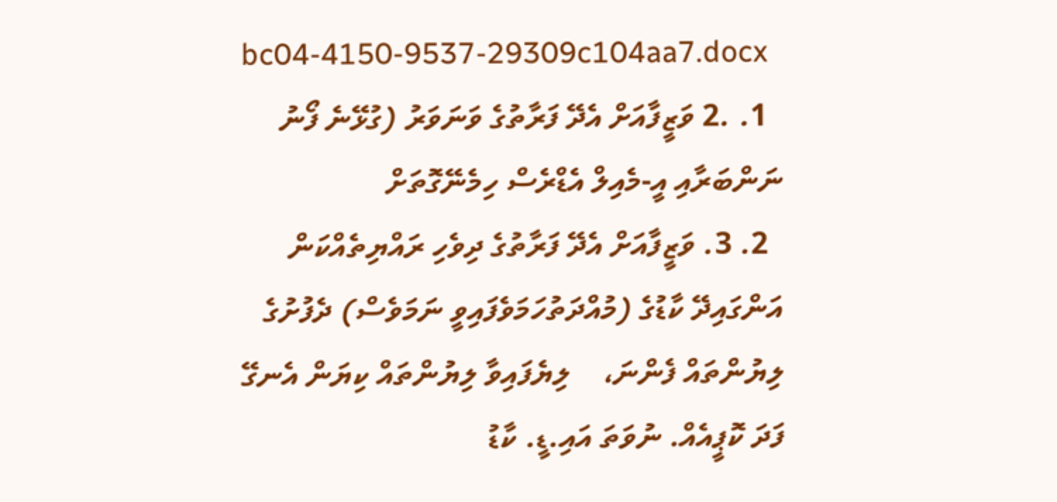bc04-4150-9537-29309c104aa7.docx
  1. .2 ވަޒީފާއަށް އެދޭ ފަރާތުގެ ވަނަވަރު (ގުޅޭނެ ފޯނު ނަންބަރާއި އީ-މެއިލް އެޑްރެސް ހިމެނޭގޮތަށް
  2. 3. ވަޒީފާއަށް އެދޭ ފަރާތުގެ ދިވެހި ރައްޔިތެއްކަން އަންގައިދޭ ކާޑުގެ (މުއްދަތުހަމަވެފައިވީ ނަމަވެސް) ދެފުށުގެ ލިޔުންތައް ފެންނަ،    ލިޔެފައިވާ ލިޔުންތައް ކިޔަން އެނގޭ ފަދަ ކޮޕީއެއް. ނުވަތަ އައި.ޑީ. ކާޑު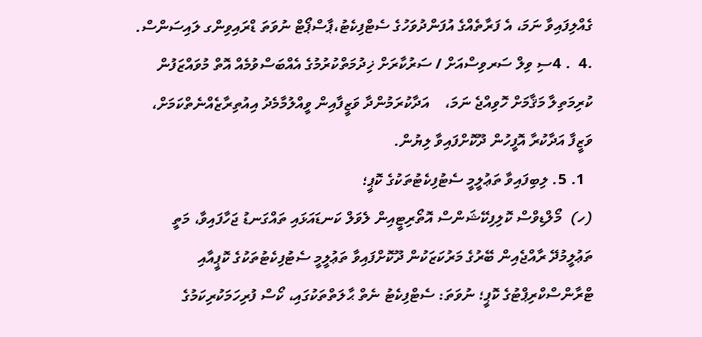ގެއްލިފައިވާ ނަމަ، އެ ފަރާތެއްގެ އުފަންދުވަހުގެ ސެޓްފިކެޓު،ޕާސްޕޯޓް ނުވަތަ ޑްރައިވިންގ ލައިސަންސް.
.4  . 4ސި ވިލް ސަރވިސްއަށް / ސަރުކާރަށް ޚިދުމަތްކުރުމުގެ އެއްބަސްވުމެއް އޮތް މުވައްޒަފުން ކުރިމަތިލާ މަޤާމަށް ހޮވިއްޖެ ނަމަ،    އަދާކުރަމުންދާ ވަޒީފާއިން ވީއްލުމާމެދު އިއުތިރާޒެއްނެތްކަމަށް، ވަޒީފާ އަދާކުރާ އޮފީހުން ދޫކޮށްފައިވާ ލިޔުން.
  1. 5. ލިބިފައިވާ ތަޢުލީމީ ސެޓުފިކެޓުތަކުގެ ކޮޕީ؛
(ހ)  މޯލްޑިވްސް ކޮލިފިކޭޝަންސް އޮތޯރިޓީއިން ލެވަލް ކަނޑައަޅައި ތައްގަނޑު ޖަހާފައިވާ، މަތީ ތަޢުލީމުދޭ ރާއްޖެއިން ބޭރުގެ މަރުކަޒަކުން ދޫކޮށްފައިވާ ތަޢުލީމީ ސެޓުފިކެޓުތަކުގެ ކޮޕީއާއި ޓްރާންސްކްރިޕްޓުގެ ކޮޕީ؛ ނުވަތަ: ސެޓްފިކެޓު ނެތް ޙާލަތްތަކުގައި، ކޯސް ފުރިހަމަކުރިކަމުގެ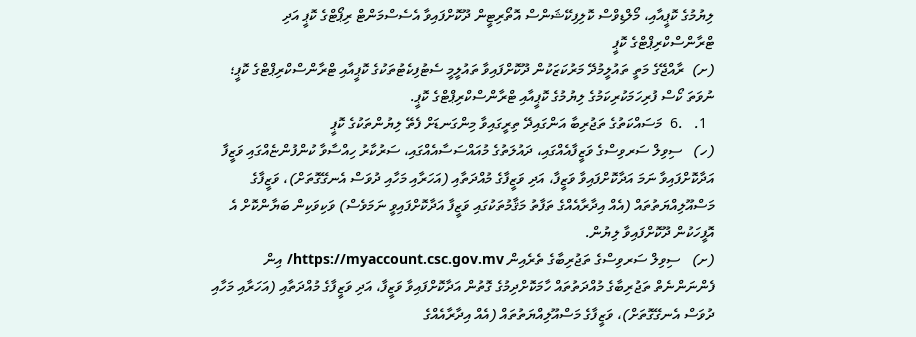ލިޔުމުގެ ކޮޕީއާއި، މޯލްޑިވްސް ކޮލިފިކޭޝަންސް އޮތޯރިޓީން ދޫކޮށްފައިވާ އެސެސްމަންޓް ރިޕޯޓްގެ ކޮޕީ އަދި ޓްރާންސްކްރިޕްޓްގެ ކޮޕީ
(ށ)  ރާއްޖޭގެ މަތީ ތައުލީމުދޭ މަރުކަޒަކުން ދޫކޮށްފައިވާ ތައުލީމީ ސެޓުފިކެޓުތަކުގެ ކޮޕީއާއި ޓްރާންސްކްރިޕްޓްގެ ކޮޕީ؛ ނުވަތަ ކޯސް ފުރިހަމަކުރިކަމުގެ ލިޔުމުގެ ކޮޕީއާއި ޓްރާންސްކްރިޕްޓްގެ ކޮޕީ.
  1.   .6  މަސައްކަތުގެ ތަޖުރިބާ އަންގައިދޭ ތިރީގައިވާ މިންގަނޑަށް ފެތޭ ލިޔުންތަކުގެ ކޮޕީ
(ހ)   ސިވިލް ސަރވިސްގެ ވަޒީފާއެއްގައި، ދައުލަތުގެ މުއައްސަސާއެއްގައި، ސަރުކާރު ހިއްސާވާ ކުންފުންޏެއްގައި ވަޒީފާ އަދާކޮށްފައިވާ ނަމަ އަދާކޮށްފައިވާ ވަޒީފާ، އަދި ވަޒީފާގެ މުއްދަތާއި (އަހަރާއި މަހާއި ދުވަސް އެނގޭގޮތަށް)، ވަޒީފާގެ މަސްއޫލިއްޔަތުތައް (އެއް އިދާރާއެއްގެ ތަފާތު މަޤާމުތަކުގައި ވަޒީފާ އަދާކޮށްފައިވީ ނަމަވެސް) ވަކިވަކިން ބަޔާންކޮށް އެ އޮފީހަކުން ދޫކޮށްފައިވާ ލިޔުން.
(ށ)   ސިވިލް ސަރވިސްގެ ތަޖުރިބާގެ ތެރެއިން https://myaccount.csc.gov.mv/ އިން ފެންނަންނެތް ތަޖުރިބާގެ މުއްދަތުތައް ހާމަކޮށްދިމުގެ ގޮތުން އަދާކޮށްފައިވާ ވަޒީފާ، އަދި ވަޒީފާގެ މުއްދަތާއި (އަހަރާއި މަހާއި ދުވަސް އެނގޭގޮތަށް)، ވަޒީފާގެ މަސްއޫލިއްޔަތުތައް (އެއް އިދާރާއެއްގެ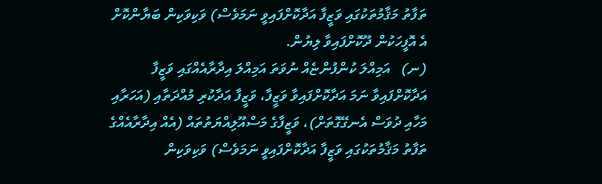ތަފާތު މަޤާމުތަކުގައި ވަޒީފާ އަދާކޮށްފައިވީ ނަމަވެސް) ވަކިވަކިން ބަޔާންކޮށް އެ އޮފީހަކުން ދޫކޮށްފައިވާ ލިޔުން.
(ނ)   އަމިއްލަ ކުންފުންޏެއް ނުވަތަ އަމިއްލަ އިދާރާއެއްގައި ވަޒީފާ އަދާކޮށްފައިވާ ނަމަ އަދާކޮށްފައިވާ ވަޒީފާ، ވަޒީފާ އަދާކުރި މުއްދަތާއި (އަހަރާއި މަހާއި ދުވަސް އެނގޭގޮތަށް)، ވަޒީފާގެ މަސްއޫލިއްޔަތުތައް (އެއް އިދާރާއެއްގެ ތަފާތު މަޤާމުތަކުގައި ވަޒީފާ އަދާކޮށްފައިވީ ނަމަވެސް) ވަކިވަކިން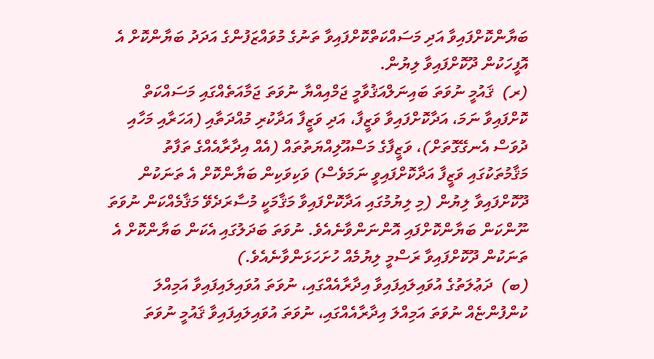ބަޔާންކޮށްފައިވާ އަދި މަސައްކަތްކޮށްފައިވާ ތަނުގެ މުވައްޒަފުންގެ އަދަދު ބަޔާންކޮށް އެ އޮފީހަކުން ދޫކޮށްފައިވާ ލިޔުން.
(ރ)  ޤައުމީ ނުވަތަ ބައިނަލްއަޤުވާމީ ޖަމްއިއްޔާ ނުވަތަ ޖަމާއަތެއްގައި މަސައްކަތް ކޮށްފައިވާ ނަމަ، އަދާކޮށްފައިވާ ވަޒީފާ، އަދި ވަޒީފާ އަދާކުރި މުއްދަތާއި (އަހަރާއި މަހާއި ދުވަސް އެނގޭގޮތަށް)، ވަޒީފާގެ މަސްއޫލިއްޔަތުތައް (އެއް އިދާރާއެއްގެ ތަފާތު މަޤާމުތަކުގައި ވަޒީފާ އަދާކޮށްފައިވީ ނަމަވެސް) ވަކިވަކިން ބަޔާންކޮށް އެ ތަނަކުން ދޫކޮށްފައިވާ ލިޔުން (މި ލިޔުމުގައި އަދާކޮށްފައިވާ މަޤާމަކީ މުސާރަދެވޭ މަޤާމެއްކަން ނުވަތަ ނޫންކަން ބަޔާންކޮށްފައި އޮންނަންވާނެއެވެ. ނުވަތަ ބަދަލުގައި އެކަން ބަޔާންކޮށް އެ ތަނަކުން ދޫކޮށްފައިވާ ރަސްމީ ލިޔުމެއް ހުށަހަޅަންވާނެއެވެ.)
(ބ)  ދަޢުލަތުގެ އުވައިލައިފައިވާ އިދާރާއެއްގައި، ނުވަތަ އުވައިލައިފައިވާ އަމިއްލަ ކުންފުންޏެއް ނުވަތަ އަމިއްލަ އިދާރާއެއްގައި، ނުވަތަ އުވައިލައިފައިވާ ޤައުމީ ނުވަތަ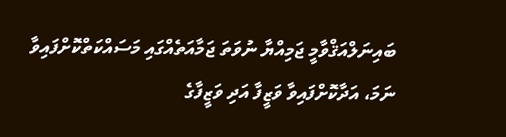ބައިނަލްއަޤްވާމީ ޖަމިއްޔާ ނުވަތަ ޖަމާއަތެއްގައި މަސައްކަތްކޮށްފައިވާ ނަމަ، އަދާކޮށްފައިވާ ވަޒީފާ އަދި ވަޒީފާގެ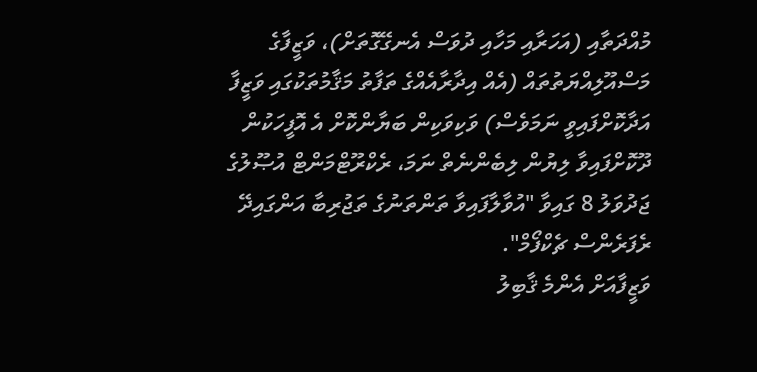މުއްދަތާއި (އަހަރާއި މަހާއި ދުވަސް އެނގޭގޮތަށް)، ވަޒީފާގެ މަސްއޫލިއްޔަތުތައް (އެއް އިދާރާއެއްގެ ތަފާތު މަޤާމުތަކުގައި ވަޒީފާ އަދާކޮށްފައިވީ ނަމަވެސް) ވަކިވަކިން ބަޔާންކޮށް އެ އޮފީހަކުން ދޫކޮށްފައިވާ ލިޔުން ލިބެންނެތް ނަމަ، ރެކްރޫޓްމަންޓް އުޞޫލުގެ ޖަދުވަލު 8 ގައިވާ "އުވާލާފައިވާ ތަންތަނުގެ ތަޖުރިބާ އަންގައިދޭ ރެފަރެންސް ޗެކްފޯމް".
ވަޒީފާއަށް އެންމެ ޤާބިލު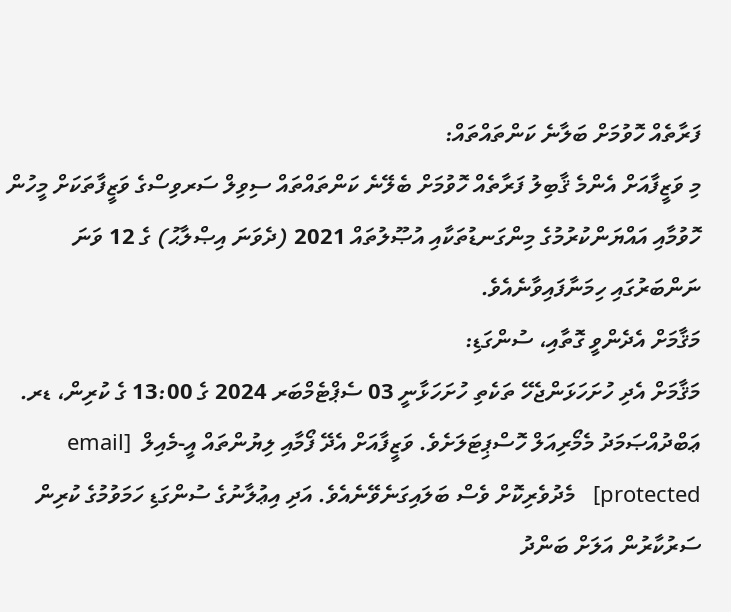ފަރާތެއް ހޮވުމަށް ބަލާނެ ކަންތައްތައް:
މި ވަޒީފާއަށް އެންމެ ޤާބިލު ފަރާތެއް ހޮވުމަށް ބެލޭނެ ކަންތައްތައް ސިވިލް ސަރވިސްގެ ވަޒީފާތަކަށް މީހުން ހޮވުމާއި އައްޔަންކުރުމުގެ މިންގަނޑުތަކާއި އުޞޫލުތައް 2021 (ދެވަނަ އިޞްލާޙު) ގެ 12 ވަނަ ނަންބަރުގައި ހިމަނާފައިވާނެއެވެ.
މަޤާމަށް އެދެންވީ ގޮތާއި، ސުންގަޑި:
މަޤާމަށް އެދި ހުށަހަޅަންޖެހޭ ތަކެތި ހުށަހަޅާނީ 03 ސެޕްޓެމްބަރ 2024 ގެ 13:00 ގެ ކުރިން، ޑރ. ޢަބްދުއްޞަމަދު މެމޯރިއަލް ހޮސްޕިޓަލަށެވެ. ވަޒީފާއަށް އެދޭ ފޯމާއި ލިޔުންތައް އީ-މެއިލް  [email protected]   މެދުވެރިކޮށް ވެސް ބަލައިގަނެވޭނެއެވެ. އަދި އިޢުލާނުގެ ސުންގަޑި ހަމަވުމުގެ ކުރިން ސަރުކާރުން އަލަށް ބަންދު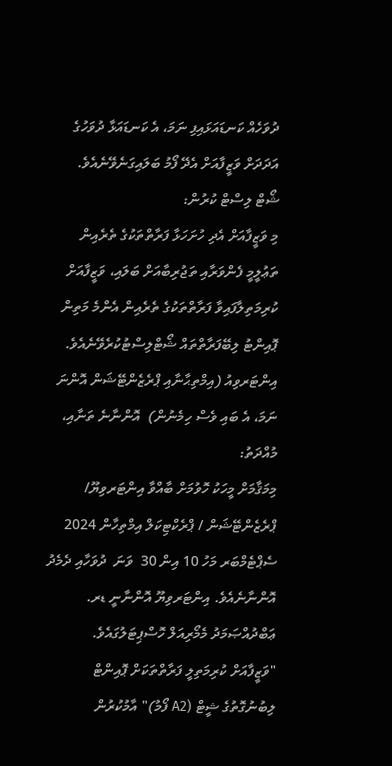ދުވަހެއް ކަނޑައަޅައިފި ނަމަ، އެ ކަނޑައަޅާ ދުވަހުގެ އަދަދަށް ވަޒީފާއަށް އެދޭ ފޯމު ބަލައިގަނެވޭނެއެވެ.
ޝޯޓް ލިސްޓް ކުރުން:
މި ވަޒީފާއަށް އެދި ހުށަހަޅާ ފަރާތްތަކުގެ ތެރެއިން ތަޢުލީމީ ފެންވަރާއި ތަޖުރިބާއަށް ބަލައި، ވަޒީފާއަށް ކުރިމަތިލާފައިވާ ފަރާތްތަކުގެ ތެރެއިން އެންމެ މަތިން ޕޮއިންޓު ލިބޭފަރާތްތައް ޝޯޓްލިސްޓުކުރެވޭނެއެވެ.
އިންޓަރވިއު (އިމްތިޙާނާއި ޕްރެޒެންޓޭޝަން އޮންނަ ނަމަ، އެ ބައި ވެސް ހިމެނުން)  އޮންނާނެ ތަނާއި، މުއްދަތު:
މިމަޤާމަށް މީހަކު ހޮވުމަށް ބާއްވާ އިންޓަރވިޔޫ/ ޕްރެޒެންޓޭޝަން / ޕްރެކްޓިކަލް އިމްތިހާން 2024 ސެޕްޓެމްބަރ މަހު 10 އިން 30  ވަނަ  ދުވަހާއި ދެމެދު  އޮންނާނެއެވެ. އިންޓަރވިޔޫ އޮންނާނީ ޑރ. ޢަބްދުއްޞަމަދު މެމޯރިއަލް ހޮސްޕިޓަލުގައެވެ.
"ވަޒީފާއަށް ކުރިމަތިލީ ފަރާތްތަކަށް ޕޮއިންޓް ލިބުނުގޮތުގެ ޝީޓް (A2 ފޯމު)" އާމުކުރުން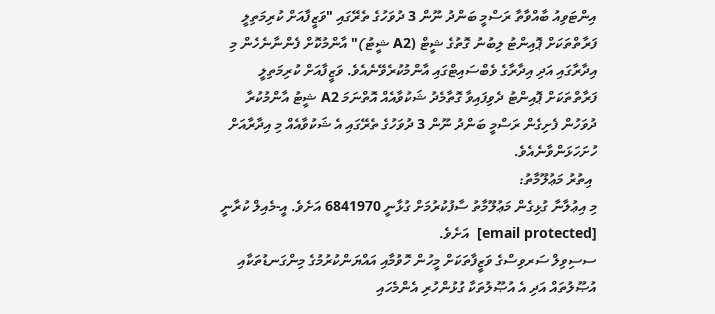އިންޓަވިއު ބާއްވާތާ ރަސްމީ ބަންދު ނޫން 3 ދުވަހުގެ ތެރޭގައި "ވަޒީފާއަށް ކުރިމަތިލީ ފަރާތްތަކަށް ޕޮއިންޓު ލިބުނު ގޮތުގެ ޝީޓް (A2 ޝީޓު)" އާންމުކޮށް ފެންނާނެހެން މި އިދާރާގައި އަދި އިދާރާގެ ވެބްސައިޓްގައި އާންމުކުރެވޭނެއެވެ. ވަޒީފާއަށް ކުރިމަތިލީ ފަރާތްތަކަށް ޕޮއިންޓު ދެވިފައިވާ ގޮތާމެދު ޝަކުވާއެއް އޮތްނަމަ A2 ޝީޓު އާންމުކުރާ ދުވަހުން ފެށިގެން ރަސްމީ ބަންދު ނޫން 3 ދުވަހުގެ ތެރޭގައި އެ ޝަކުވާއެއް މި އިދާރާއަށް ހުށަހަޅަންވާނެއެވެ.
 އިތުރު މަޢުލޫމާތު:
މި އިޢުލާނާ ގުޅިގެން މަޢުލޫމާތު ސާފުކުރުމަށް ގުޅާނީ 6841970 އަށެވެ. އީ-މެއިލް ކުރާނީ [email protected]  އަށެވެ.
ސސިވިލް ސަރވިސްގެ ވަޒީފާތަކަށް މީހުން ހޮވުމާއި އައްޔަންކުރުމުގެ މިންގަނޑުތަކާއި އުޞޫލުތައް އަދި އެ އުޞޫލުތަކާ ގުޅުންހުރި އެންމެހައި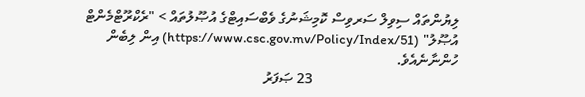ލިޔުންތައް ސިވިލް ސަރވިސް ކޮމިޝަނުގެ ވެބްސައިޓްގެ އުޞޫލުތައް > "ރެކްރޫޓްމެންޓް އުޞޫލު" (https://www.csc.gov.mv/Policy/Index/51) އިން ލިބެން ހުންނާނެއެވެ.
                                        23 ޞަފަރު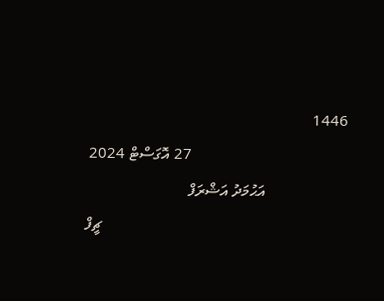1446
                                        27 އޮގަސްޓް 2024
                     އަޙުމަދު އަޝްރަފް
                                                               ޗީފް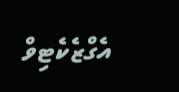އެގްޒެކެޓިވް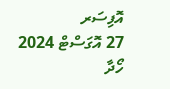އޮފިސަރ
27 އޮގަސްޓް 2024
ހޯދާ